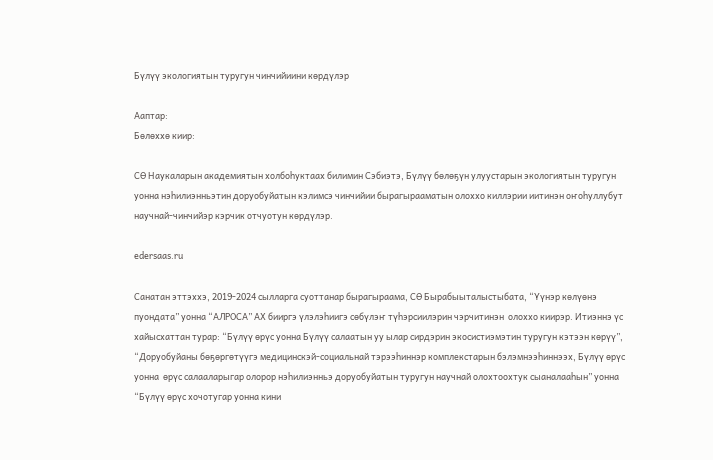Бүлүү экологиятын туругун чинчийиини көрдүлэр

Ааптар:
Бөлөххө киир:

СӨ Наукаларын академиятын холбоһуктаах билимин Сэбиэтэ, Бүлүү бөлөҕүн улуустарын экологиятын туругун уонна нэһилиэнньэтин доруобуйатын кэлимсэ чинчийии бырагырааматын олоххо киллэрии иитинэн оҥоһуллубут  научнай-чинчийэр кэрчик отчуотун көрдүлэр.

edersaas.ru

Санатан эттэххэ, 2019-2024 сылларга суоттанар бырагыраама, СӨ Бырабыыталыстыбата, “Үүнэр көлүөнэ пуондата” уонна “АЛРОСА” АХ бииргэ үлэлэһиигэ сөбүлэҥ түһэрсиилэрин чэрчитинэн  олоххо киирэр. Итиэннэ үс хайысхаттан турар: “Бүлүү өрүс уонна Бүлүү салаатын уу ылар сирдэрин экосистиэмэтин туругун кэтээн көрүү”, “Доруобуйаны бөҕөргөтүүгэ медицинскэй-социальнай тэрээһиннэр комплекстарын бэлэмнээһиннээх, Бүлүү өрүс уонна  өрүс салааларыгар олорор нэһилиэнньэ доруобуйатын туругун научнай олохтоохтук сыаналааһын” уонна “Бүлүү өрүс хочотугар уонна кини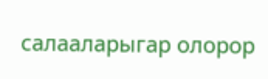салааларыгар олорор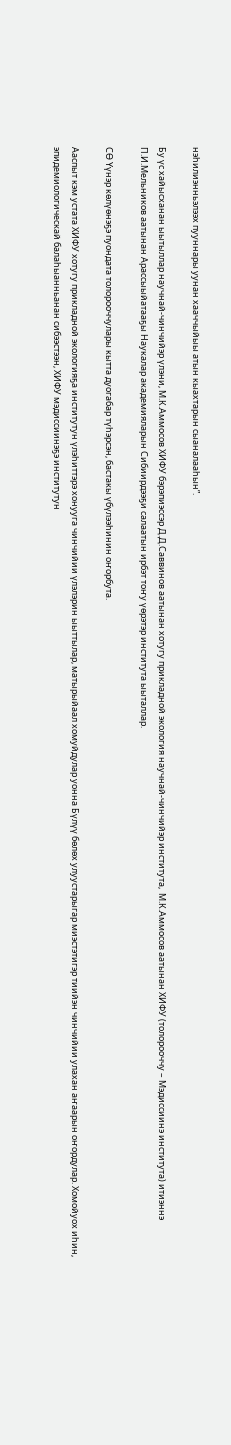нэһилиэнньэлээх пууннары уунан хааччыйыы атын кыахтарын сыаналааһын”.

Бу үс хайысханан ыытыллар научнай-чинчийэр үлэни, М.К.Аммосов ХИФУ бэрэпиэссэр Д.Д.Саввинов аатынан хотугу прикладной экология научнай-чинчийэр института,  М.К.Аммосов аатынан ХИФУ (толорооччу – Мэдиссиинэ института) итиэннэ П.И.Мельников аатынан Арассыыйатааҕы Наукалар академияларын Сибиирдээҕи салаатын ирбэт тоҥу үөрэтэр института ыыталлар.

СӨ Үүнэр көлүөнэҕэ пуондата толорооччулары кытта дуогабар түһэрсэн, бастакы үбүлээһинин оҥорбута.

Ааcпыт кэм устата ХИФУ хотугу прикладной экологияҕа институтун үлэһиттэрэ хонууга чинчийии үлэлэрин ыыттылар, матырыйаал хомуйдулар уонна Бүлүү бөлөх улуустарыгар миэстэтигэр тиийэн чинчийии улахан аҥаарын оҥордулар. Хомойуох иһин, эпидемиологическай балаһыанньанан сибээстээн, ХИФУ мэдиссиинэҕэ институтун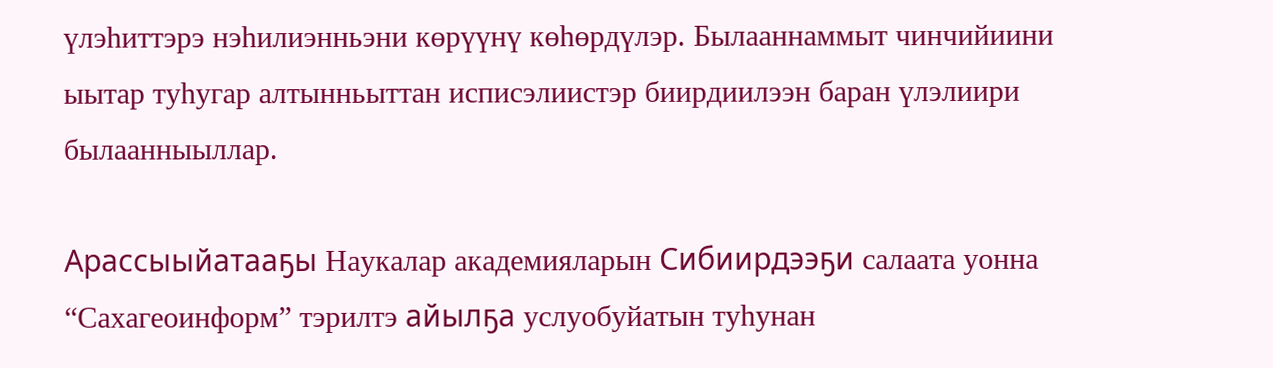үлэһиттэрэ нэһилиэнньэни көрүүнү көһөрдүлэр. Былааннаммыт чинчийиини ыытар туһугар алтынньыттан исписэлиистэр биирдиилээн баран үлэлиири былаанныыллар.

Арассыыйатааҕы Наукалар академияларын Сибиирдээҕи салаата уонна “Сахагеоинформ” тэрилтэ айылҕа услуобуйатын туһунан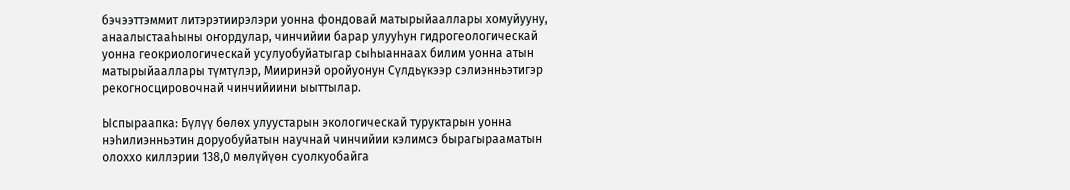бэчээттэммит литэрэтиирэлэри уонна фондовай матырыйааллары хомуйууну, анаалыстааһыны оҥордулар, чинчийии барар улууһун гидрогеологическай уонна геокриологическай усулуобуйатыгар сыһыаннаах билим уонна атын матырыйааллары түмтүлэр, Мииринэй оройуонун Сүлдьүкээр сэлиэнньэтигэр рекогносцировочнай чинчийиини ыыттылар.

Ыспыраапка: Бүлүү бөлөх улуустарын экологическай туруктарын уонна нэһилиэнньэтин доруобуйатын научнай чинчийии кэлимсэ бырагырааматын олоххо киллэрии 138,0 мөлүйүөн суолкуобайга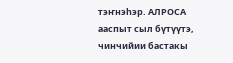тэҥнэһэр. АЛРОСА ааспыт сыл бүтүүтэ, чинчийии бастакы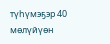түһүмэҕэр 40 мөлүйүөн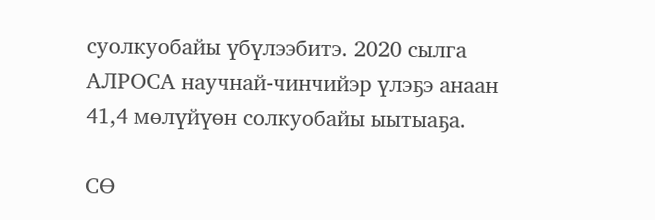суолкуобайы үбүлээбитэ. 2020 сылга АЛРОСА научнай-чинчийэр үлэҕэ анаан 41,4 мөлүйүөн солкуобайы ыытыаҕа.

СӨ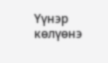Үүнэр көлүөнэ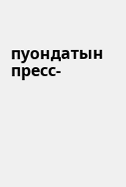пуондатын пресс-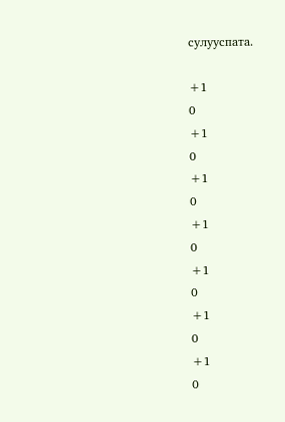сулууспата.

+1
0
+1
0
+1
0
+1
0
+1
0
+1
0
+1
0